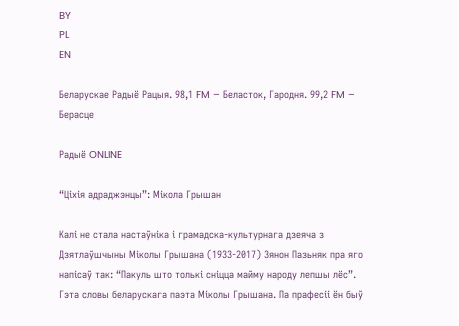BY
PL
EN

Беларускае Радыё Рацыя. 98,1 FM – Беласток, Гародня. 99,2 FM – Берасце

Радыё ONLINE

“Ціхія адраджэнцы”: Мікола Грышан

Калі не стала настаўніка і грамадска-культурнага дзеяча з Дзятлаўшчыны Міколы Грышана (1933-2017) Зянон Пазьняк пра яго напісаў так: “Пакуль што толькі сніцца майму народу лепшы лёс”. Гэта словы беларускага паэта Міколы Грышана. Па прафесіі ён быў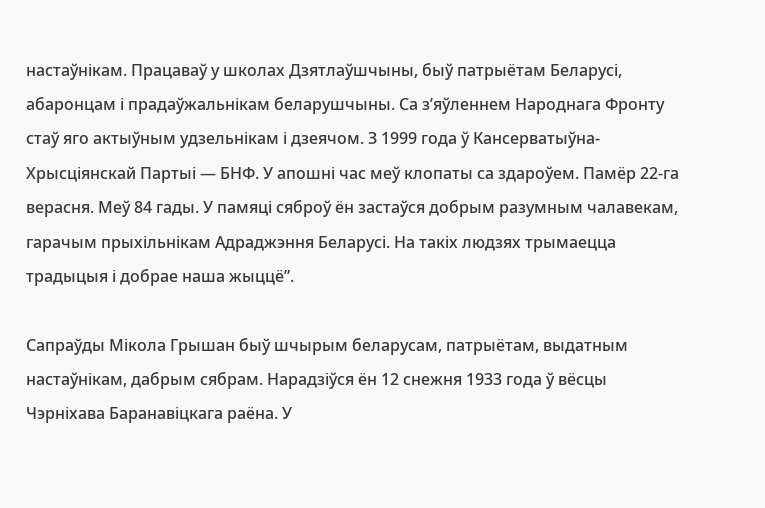настаўнікам. Працаваў у школах Дзятлаўшчыны, быў патрыётам Беларусі, абаронцам і прадаўжальнікам беларушчыны. Са з’яўленнем Народнага Фронту стаў яго актыўным удзельнікам і дзеячом. З 1999 года ў Кансерватыўна-Хрысціянскай Партыі — БНФ. У апошні час меў клопаты са здароўем. Памёр 22-га верасня. Меў 84 гады. У памяці сяброў ён застаўся добрым разумным чалавекам, гарачым прыхільнікам Адраджэння Беларусі. На такіх людзях трымаецца традыцыя і добрае наша жыццё”.

Сапраўды Мікола Грышан быў шчырым беларусам, патрыётам, выдатным настаўнікам, дабрым сябрам. Нарадзіўся ён 12 снежня 1933 года ў вёсцы Чэрніхава Баранавіцкага раёна. У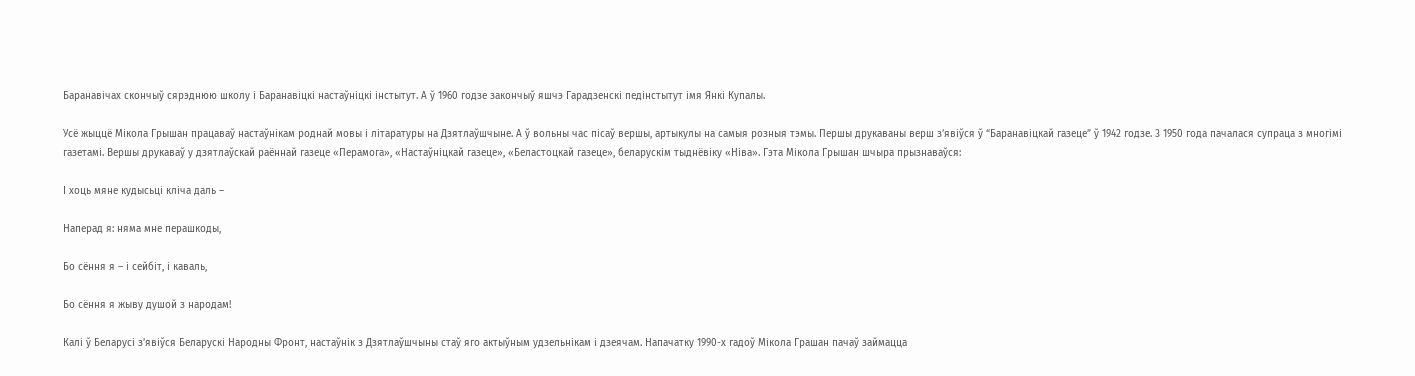Баранавічах скончыў сярэднюю школу і Баранавіцкі настаўніцкі інстытут. А ў 1960 годзе закончыў яшчэ Гарадзенскі педінстытут імя Янкі Купалы.

Усё жыццё Мікола Грышан працаваў настаўнікам роднай мовы і літаратуры на Дзятлаўшчыне. А ў вольны час пісаў вершы, артыкулы на самыя розныя тэмы. Першы друкаваны верш з’явіўся ў “Баранавіцкай газеце” ў 1942 годзе. 3 1950 года пачалася супраца з многімі газетамі. Вершы друкаваў у дзятлаўскай раённай газеце «Перамога», «Настаўніцкай газеце», «Беластоцкай газеце», беларускім тыднёвіку «Ніва». Гэта Мікола Грышан шчыра прызнаваўся:

І хоць мяне кудысьці кліча даль –

Наперад я: няма мне перашкоды,

Бо сёння я – і сейбіт, і каваль,

Бо сёння я жыву душой з народам!

Калі ў Беларусі з’явіўся Беларускі Народны Фронт, настаўнік з Дзятлаўшчыны стаў яго актыўным удзельнікам і дзеячам. Напачатку 1990-х гадоў Мікола Грашан пачаў займацца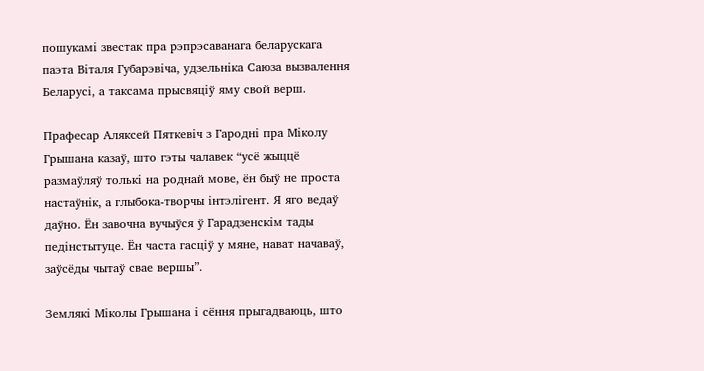пошукамі звестак пра рэпрэсаванага беларускага паэта Віталя Губарэвіча, удзельніка Саюза вызвалення Беларусі, а таксама прысвяціў яму свой верш.

Прафесар Аляксей Пяткевіч з Гародні пра Міколу Грышана казаў, што гэты чалавек “усё жыццё размаўляў толькі на роднай мове, ён быў не проста настаўнік, а глыбока-творчы інтэлігент. Я яго ведаў даўно. Ён завочна вучыўся ў Гарадзенскім тады педінстытуце. Ён часта гасціў у мяне, нават начаваў, заўсёды чытаў свае вершы”.

Землякі Міколы Грышана і сёння прыгадваюць, што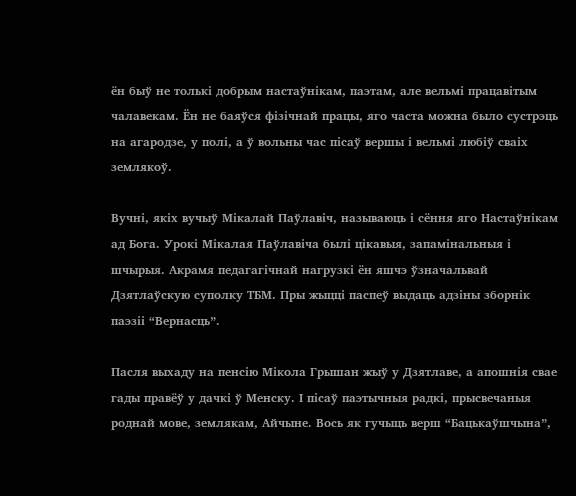ён быў не толькі добрым настаўнікам, паэтам, але вельмі працавітым чалавекам. Ён не баяўся фізічнай працы, яго часта можна было сустрэць на агародзе, у полі, а ў вольны час пісаў вершы і вельмі любіў сваіх землякоў.

Вучні, якіх вучыў Мікалай Паўлавіч, называюць і сёння яго Настаўнікам ад Бога. Урокі Мікалая Паўлавіча былі цікавыя, запамінальныя і шчырыя. Акрамя педагагічнай нагрузкі ён яшчэ ўзначальвай Дзятлаўскую суполку ТБМ. Пры жыцці паспеў выдаць адзіны зборнік паэзіі “Вернасць”.

Пасля выхаду на пенсію Мікола Грышан жыў у Дзятлаве, а апошнія свае гады правёў у дачкі ў Менску. І пісаў паэтычныя радкі, прысвечаныя роднай мове, землякам, Айчыне. Вось як гучыць верш “Бацькаўшчына”,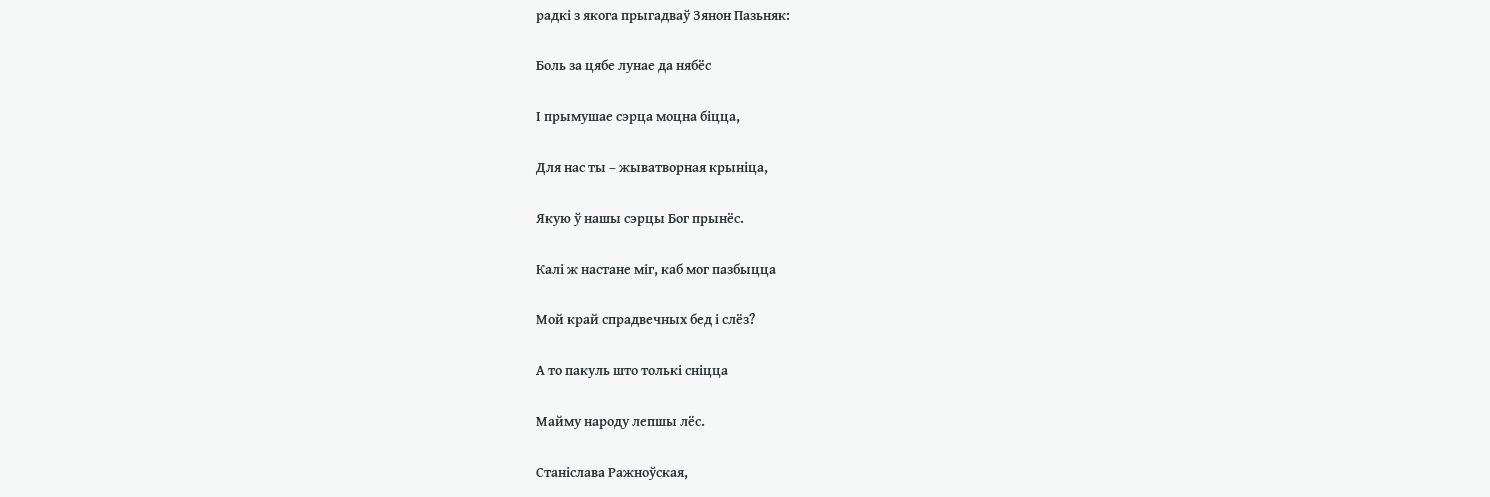радкі з якога прыгадваў Зянон Пазьняк:

Боль за цябе лунае да нябёс

І прымушае сэрца моцна біцца,

Для нас ты – жыватворная крыніца,

Якую ў нашы сэрцы Бог прынёс.

Калі ж настане міг, каб мог пазбыцца

Мой край спрадвечных бед і слёз?

А то пакуль што толькі сніцца

Майму народу лепшы лёс.

Станіслава Ражноўская,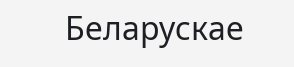Беларускае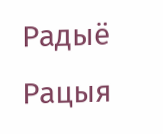Радыё Рацыя